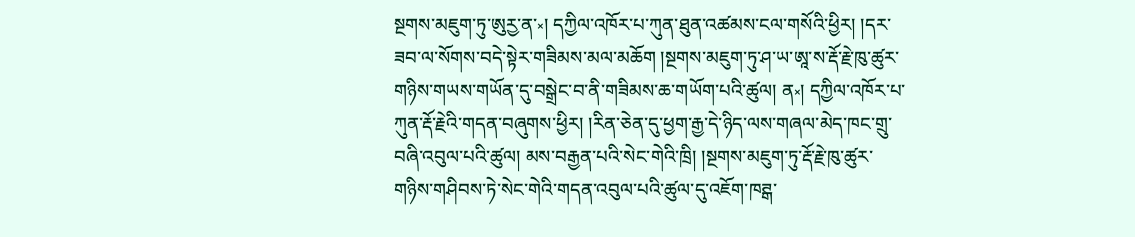སྔགས་མཇུག་ཏུ་ཨུརྱ་ན་༝། དཀྱིལ་འཁོར་པ་ཀུན་ཐུན་འཚམས་ངལ་གསོའི་ཕྱིར། །དར་ཟབ་ལ་སོགས་བདེ་སྟེར་གཟིམས་མལ་མཆོག །སྔགས་མཇུག་ཏུ་ཤ་ཡ་ཨཱ་ས་རྡོ་རྗེ་ཁུ་ཚུར་གཉིས་གཡས་གཡོན་དུ་བསྒྲེང་བ་ནི་གཟིམས་ཆ་གཡོག་པའི་ཚུལ། ན༝། དཀྱིལ་འཁོར་པ་ཀུན་རྡོ་རྗེའི་གདན་བཞུགས་ཕྱིར། །རིན་ཅེན་དུ་ཕྱག་རྒྱ་དེ་ཉིད་ལས་གཞལ་མེད་ཁང་གྲུ་བཞི་འབུལ་པའི་ཚུལ། མས་བརྒྱན་པའི་སེང་གེའི་ཁྲི། །སྔགས་མཇུག་ཏུ་རྡོ་རྗེ་ཁུ་ཚུར་གཉིས་གཤིབས་ཏེ་སེང་གེའི་གདན་འབུལ་པའི་ཚུལ་དུ་འཇོག་ཁཊྒ་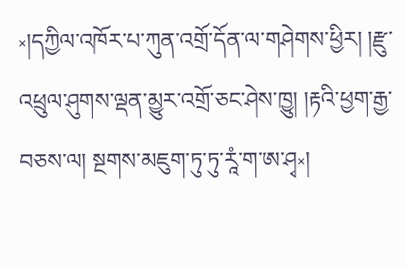༝།དཀྱིལ་འཁོར་པ་ཀུན་འགྲོ་དོན་ལ་གཤེགས་ཕྱིར། །རྫུ་འཕྲུལ་ཤུགས་ལྡན་མྱུར་འགྲོ་ཅང་ཤེས་ཁྱུ། །རྟའི་ཕྱག་རྒྱ་བཅས་ལ། སྔགས་མཇུག་ཏུ་ཏུ་རཱཾ་ག་ཨ་ཤྭ༝།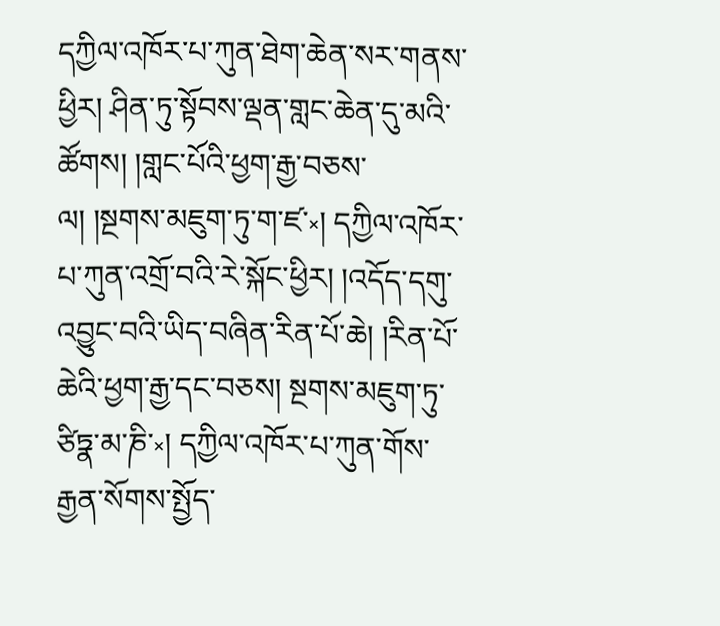དཀྱིལ་འཁོར་པ་ཀུན་ཐེག་ཆེན་སར་གནས་ཕྱིར། ཤིན་ཏུ་སྟོབས་ལྡན་གླང་ཆེན་དུ་མའི་ཚོགས། །གླང་པོའི་ཕྱག་རྒྱ་བཅས་ལ། །སྔགས་མཇུག་ཏུ་ག་ཛ་༝། དཀྱིལ་འཁོར་པ་ཀུན་འགྲོ་བའི་རེ་སྐོང་ཕྱིར། །འདོད་དགུ་འབྱུང་བའི་ཡིད་བཞིན་རིན་པོ་ཆེ། །རིན་པོ་ཆེའི་ཕྱག་རྒྱ་དང་བཅས། སྔགས་མཇུག་ཏུ་ཙིཏྣ་མ་ཎི་༝། དཀྱིལ་འཁོར་པ་ཀུན་གོས་རྒྱན་སོགས་སྤྱོད་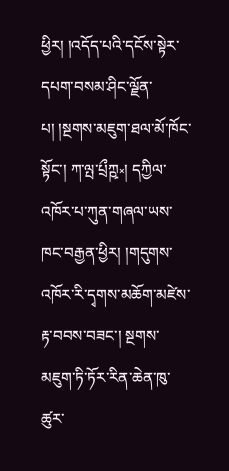ཕྱིར། །འདོད་པའི་དངོས་སྟེར་དཔག་བསམ་ཤིང་ལྗོན་པ། །སྔགས་མཇུག་ཐལ་མོ་ཁོང་སྟོང་། ཀ་ལྤ་པྲྀཀྵ༝། དཀྱིལ་འཁོར་པ་ཀུན་གཞལ་ཡས་ཁང་བརྒྱན་ཕྱིར། །གདུགས་འཁོར་རི་དྭགས་མཆོག་མཛེས་རྟ་བབས་བཟང་། སྔགས་མཇུག་ཏི་ཏོར་རིན་ཆེན་ཁུ་ཚུར་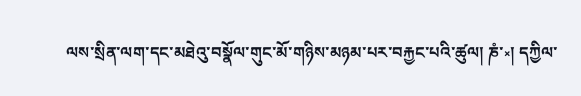ལས་སྲིན་ལག་དང་མཐེའུ་བསྣོལ་གུང་མོ་གཉིས་མཉམ་པར་བརྐྱང་པའི་ཚུལ། ཎཾ་༝། དཀྱིལ་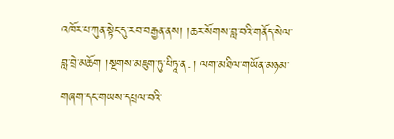འཁོར་པ་ཀུན་སྟེང་དུ་རབ་བརྒྱན་ནས། །ཆར་སོགས་བླ་བའི་གནོད་སེལ་བླ་བྲེ་མཆོག །སྔགས་མཇུག་ཏུ་པིཏཱ་ན༝། ལག་མཐིལ་གཡོན་མཉམ་གཞག་དང་གཡས་དཔྲལ་བའི་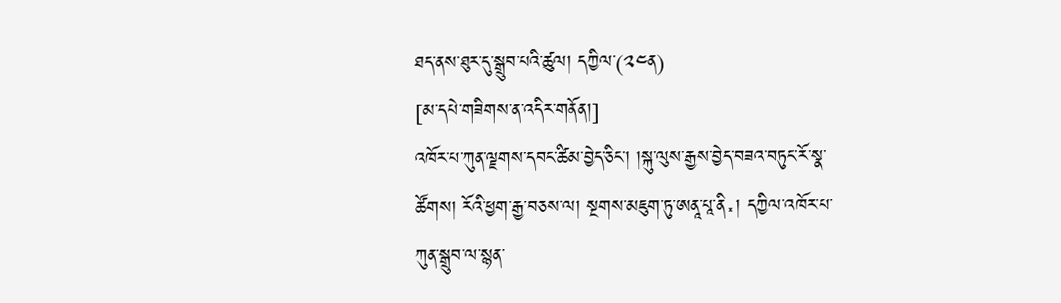ཐད་ནས་ཐུར་དུ་སྒྲུབ་པའི་ཚུལ། དཀྱིལ་(༢༤ན)
[མ་དཔེ་གཟིགས་ན་འདིར་གནོན།]
འཁོར་པ་ཀུན་ལྗགས་དབང་ཚིམ་བྱེད་ཅིང་། །སྐུ་ལུས་རྒྱས་བྱེད་བཟའ་བཏུང་རོ་སྣ་ཚོགས། རོའི་ཕྱག་རྒྱ་བཅས་ལ། སྔགས་མཇུག་ཏུ་ཨནཱ་པཱ་ནི༝། དཀྱིལ་འཁོར་པ་ཀུན་སྒྲུབ་ལ་སྙན་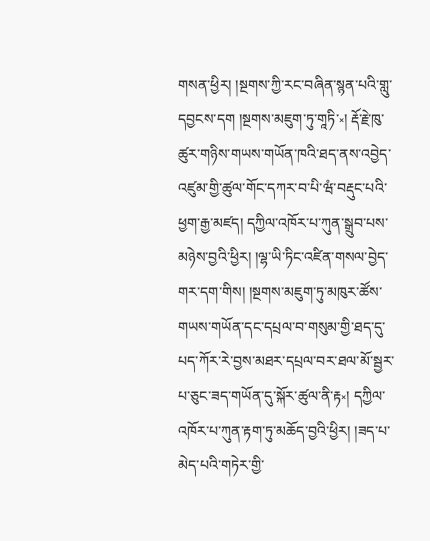གསན་ཕྱིར། །སྔགས་ཀྱི་རང་བཞིན་སྙན་པའི་གླུ་དབྱངས་དག །སྔགས་མཇུག་ཏུ་གཱཏི་༝། རྡོ་རྗེ་ཁུ་ཚུར་གཉིས་གཡས་གཡོན་ཁའི་ཐད་ནས་འབྱེད་འཛུམ་གྱི་ཚུལ་གོང་དཀར་བ་པི་ཝཾ་བརྡུང་པའི་ཕྱག་རྒྱ་མཛད། དཀྱིལ་འཁོར་པ་ཀུན་སྒྲུབ་པས་མཉེས་བྱའི་ཕྱིར། །ལྷ་ཡི་ཏིང་འཛིན་གསལ་བྱེད་གར་དག་གིས། །སྔགས་མཇུག་ཏུ་མཁུར་ཚོས་གཡས་གཡོན་དང་དཔྲལ་བ་གསུམ་གྱི་ཐད་དུ་པད་ཀོར་རེ་བྱས་མཐར་དཔྲལ་བར་ཐལ་མོ་སྦྱར་པ་ཅུང་ཟད་གཡོན་དུ་སྐོར་ཚུལ་ནི་རྟ༝། དཀྱིལ་འཁོར་པ་ཀུན་རྟག་ཏུ་མཆོད་བྱའི་ཕྱིར། །ཟད་པ་མེད་པའི་གཏེར་གྱི་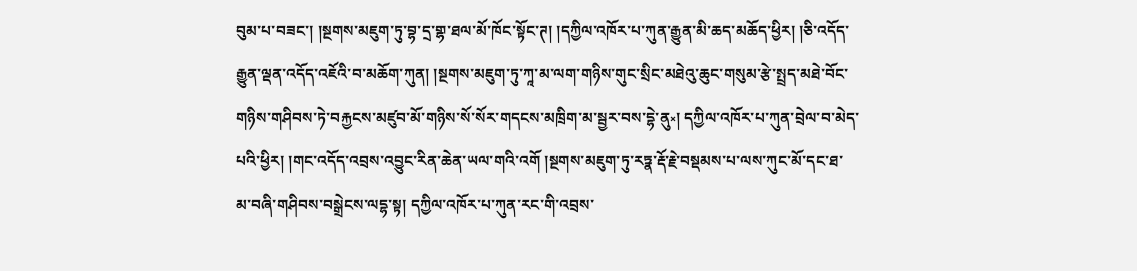བུམ་པ་བཟང་། །སྔགས་མཇུག་ཏུ་བྷ་དྲ་གྷ་ཐལ་མོ་ཁོང་སྟོང་ཊ། །དཀྱིལ་འཁོར་པ་ཀུན་རྒྱུན་མི་ཆད་མཆོད་ཕྱིར། །ཅི་འདོད་རྒྱུན་ལྡན་འདོད་འཇོའི་བ་མཆོག་ཀུན། །སྔགས་མཇུག་ཏུ་ཀཱ་མ་ལག་གཉིས་གུང་སྲིང་མཐེའུ་ཆུང་གསུམ་རྩེ་སྤྲད་མཐེ་བོང་གཉིས་གཤིབས་ཏེ་བརྐྱངས་མཛུབ་མོ་གཉིས་སོ་སོར་གདངས་མཁྲིག་མ་སྦྱར་བས་དྷེ་ནུ༝། དཀྱིལ་འཁོར་པ་ཀུན་བྲེལ་བ་མེད་པའི་ཕྱིར། །གང་འདོད་འབྲས་འབྱུང་རིན་ཆེན་ཡལ་གའི་འགོ །སྔགས་མཇུག་ཏུ་རཏྣ་རྡོ་རྗེ་བསྡམས་པ་ལས་ཀུང་མོ་དང་ཐ་མ་བཞི་གཤིབས་བསྒྲེངས་ལདྷ་སྟ། དཀྱིལ་འཁོར་པ་ཀུན་རང་གི་འབྲས་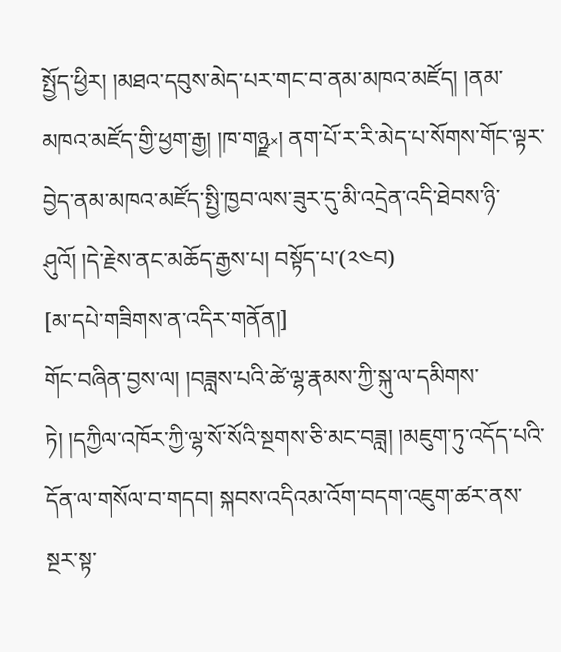སྤྱོད་ཕྱིར། །མཐའ་དབུས་མེད་པར་གང་བ་ནམ་མཁའ་མཛོད། །ནམ་མཁའ་མཛོད་གྱི་ཕྱག་རྒྱ། །ཁ་གཉྫ༝། ནག་པོ་ར་རི་མེད་པ་སོགས་གོང་ལྟར་བྱེད་ནམ་མཁའ་མཛོད་སྤྱི་ཁྱབ་ལས་ཟུར་དུ་མི་འདྲེན་འདི་ཐེབས་ཉི་ཤུའོ། །དེ་རྗེས་ནང་མཆོད་རྒྱས་པ། བསྟོད་པ་(༢༤བ)
[མ་དཔེ་གཟིགས་ན་འདིར་གནོན།]
གོང་བཞིན་བྱས་ལ། །བཟླས་པའི་ཚེ་ལྷ་རྣམས་ཀྱི་སྐུ་ལ་དམིགས་ཏེ། །དཀྱིལ་འཁོར་ཀྱི་ལྷ་སོ་སོའི་སྔགས་ཅི་མང་བཟླ། །མཇུག་ཏུ་འདོད་པའི་དོན་ལ་གསོལ་བ་གདབ། སྐབས་འདིའམ་འོག་བདག་འཇུག་ཚར་ནས་སྔར་སྟ་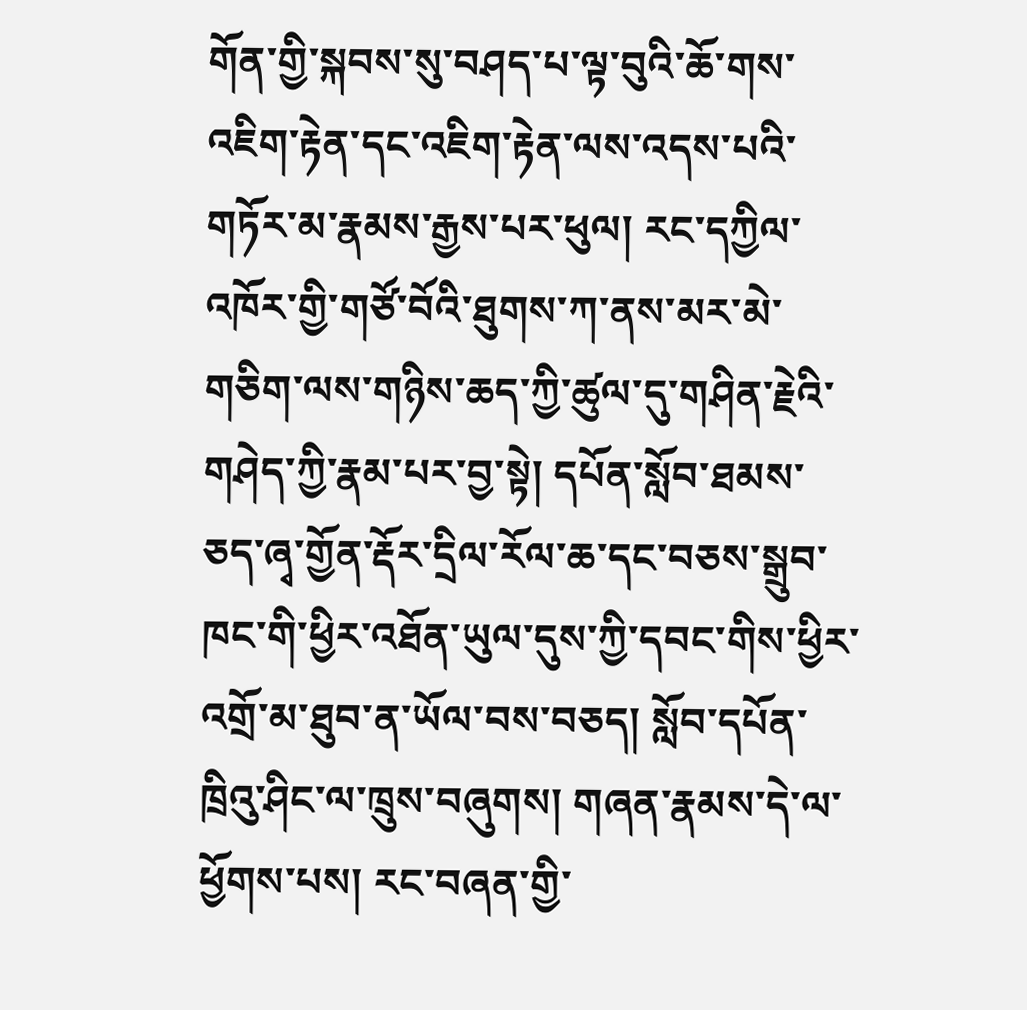གོན་གྱི་སྐབས་སུ་བཤད་པ་ལྟ་བུའི་ཆོ་གས་འཇིག་རྟེན་དང་འཇིག་རྟེན་ལས་འདས་པའི་གཏོར་མ་རྣམས་རྒྱས་པར་ཕུལ། རང་དཀྱིལ་འཁོར་གྱི་གཙོ་བོའི་ཐུགས་ཀ་ནས་མར་མེ་གཅིག་ལས་གཉིས་ཆད་ཀྱི་ཚུལ་དུ་གཤིན་རྗེའི་གཤེད་ཀྱི་རྣམ་པར་བྱ་སྟེ། དཔོན་སློབ་ཐམས་ཅད་ཞྭ་གྱོན་རྡོར་དྲིལ་རོལ་ཆ་དང་བཅས་སྒྲུབ་ཁང་གི་ཕྱིར་འཐོན་ཡུལ་དུས་ཀྱི་དབང་གིས་ཕྱིར་འགྲོ་མ་ཐུབ་ན་ཡོལ་བས་བཅད། སློབ་དཔོན་ཁྲིའུ་ཤིང་ལ་ཁྲུས་བཞུགས། གཞན་རྣམས་དེ་ལ་ཕྱོགས་པས། རང་བཞན་གྱི་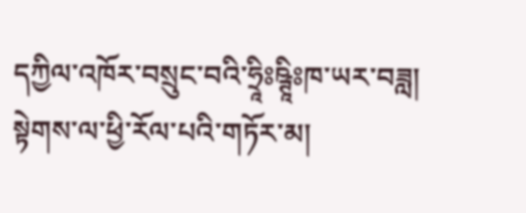དཀྱིལ་འཁོར་བསྲུང་བའི་ཧྲཱིཿཥྚཱིཿཁ་ཡར་བཟླ། སྟེགས་ལ་ཕྱི་རོལ་པའི་གཏོར་མ།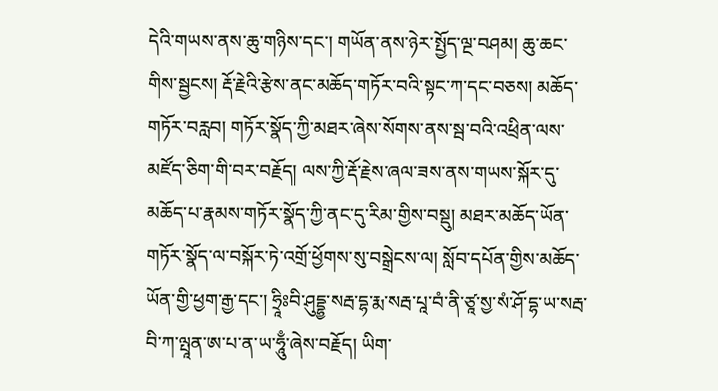དེའི་གཡས་ནས་ཆུ་གཉིས་དང་། གཡོན་ནས་ཉེར་སྤྱོད་ལྔ་བཤམ། ཆུ་ཆང་གིས་སྦྱངས། རྡོ་རྗེའི་རྩེས་ནང་མཆོད་གཏོར་བའི་སྟང་ཀ་དང་བཅས། མཆོད་གཏོར་བརླབ། གཏོར་སྣོད་ཀྱི་མཐར་ཞེས་སོགས་ནས་སྦ་བའི་འཕྲིན་ལས་མཛོད་ཅིག་གི་བར་བརྗོད། ལས་ཀྱི་རྡོ་རྗེས་ཞལ་ཟས་ནས་གཡས་སྐོར་དུ་མཆོད་པ་རྣམས་གཏོར་སྣོད་ཀྱི་ནང་དུ་རིམ་གྱིས་བསྡུ། མཐར་མཆོད་ཡོན་གཏོར་སྣོད་ལ་བསྐོར་ཏེ་འགྲོ་ཕྱོགས་སུ་བསྒྲེངས་ལ། སློབ་དཔོན་གྱིས་མཆོད་ཡོན་གྱི་ཕྱག་རྒྱ་དང་། ཧྲཱིཿབི་ཤུདྡྷྱ་སརྦ་དྷ་རྨ་སརྦ་པཱ་བཾ་ནི་ཙཱ་སྱ་སཾ་ཤོ་དྷ་ཡ་སརྦ་བི་ཀ་ལྤཱན་ཨ་པ་ན་ཡ་ཧཱུྃ་ཞེས་བརྗོད། ཡིག་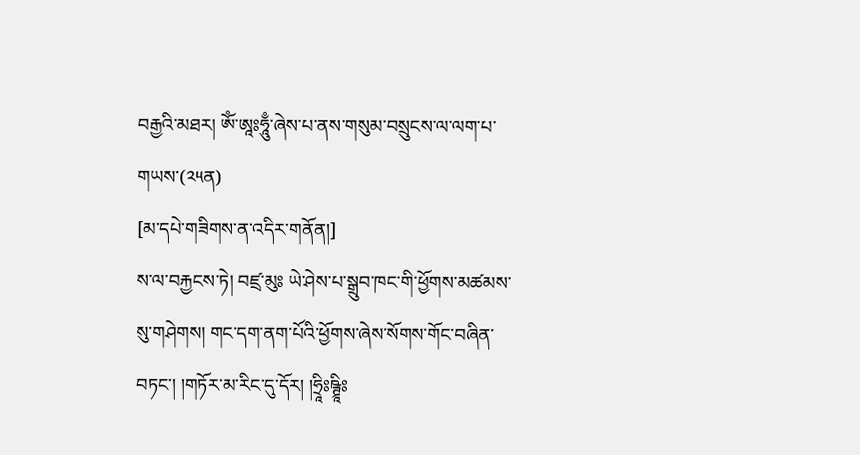བརྒྱའི་མཐར། ཨོཾ་ཨཱཿཧཱུྃ་ཞེས་པ་ནས་གསུམ་བསྲུངས་ལ་ལག་པ་གཡས་(༢༥ན)
[མ་དཔེ་གཟིགས་ན་འདིར་གནོན།]
ས་ལ་བརྐྱངས་ཏེ། བཛྲ་མུཿ ཡེ་ཤེས་པ་སྒྲུབ་ཁང་གི་ཕྱོགས་མཚམས་སུ་གཤེགས། གང་དག་ནག་པོའི་ཕྱོགས་ཞེས་སོགས་གོང་བཞིན་བཏང་། །གཏོར་མ་རིང་དུ་དོར། །ཧྲཱིཿཥྚྲཱིཿ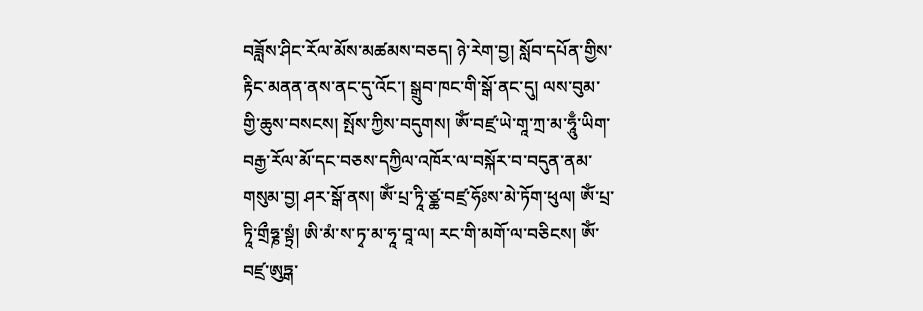བཟློས་ཤིང་རོལ་མོས་མཚམས་བཅད། ཉེ་རེག་བྱ། སློབ་དཔོན་གྱིས་རྟིང་མནན་ནས་ནང་དུ་འོང་། སྒྲུབ་ཁང་གི་སྒོ་ནང་དུ། ལས་བུམ་གྱི་ཆུས་བསངས། སྤོས་ཀྱིས་བདུགས། ཨོཾ་བཛྲ་ཡེ་གཱ་ཀྲ་མ་ཧཱུྃ་ཡིག་བརྒྱ་རོལ་མོ་དང་བཅས་དཀྱིལ་འཁོར་ལ་བསྐོར་བ་བདུན་ནམ་གསུམ་བྱ། ཤར་སྒོ་ནས། ཨོཾ་པྲ་ཏཱི་ཙྪ་བཛྲ་ཧོཿས་མེ་ཏོག་ཕུལ། ཨོཾ་པྲ་ཏཱི་གྲྀཧྞ་སྟྲཾ། ཨི་མཾ་ས་ཏྭ་མ་ཧཱ་བཱ་ལ། རང་གི་མགོ་ལ་བཅིངས། ཨོཾ་བཛྲ་ཨུཏྒ་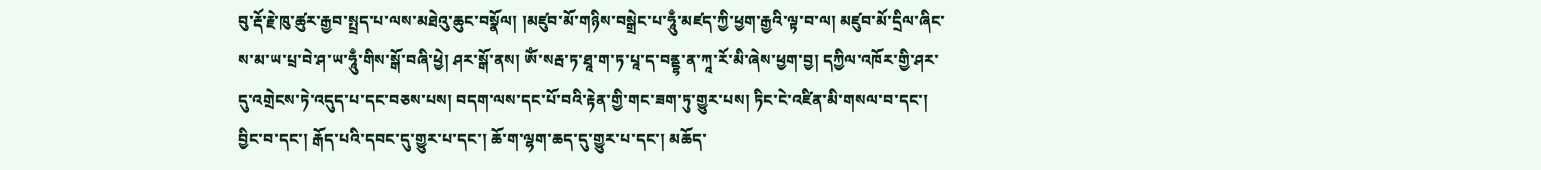བུ་རྡོ་རྗེ་ཁུ་ཚུར་རྒྱབ་སྤྲད་པ་ལས་མཐེའུ་ཆུང་བསྣོལ། །མཛུབ་མོ་གཉིས་བསྒྲེང་པ་ཧཱུྃ་མཛད་ཀྱི་ཕྱག་རྒྱའི་ལྟ་བ་ལ། མཛུབ་མོ་དྲིལ་ཞིང་ས་མ་ཡ་པྲ་བེ་ཤ་ཡ་ཧཱུྃ་གིས་སྒོ་བཞི་ཕྱེ། ཤར་སྒོ་ནས། ཨོཾ་སརྦ་ཏ་ཐཱ་ག་ཏ་པཱ་ད་བནྡྷ་ན་ཀཱ་རོ་མི་ཞེས་ཕྱག་བྱ། དཀྱིལ་འཁོར་གྱི་ཤར་དུ་འགྲེངས་ཏེ་འདུད་པ་དང་བཅས་པས། བདག་ལས་དང་པོ་བའི་རྟེན་གྱི་གང་ཟག་ཏུ་གྱུར་པས། ཏིང་ངེ་འཛིན་མི་གསལ་བ་དང་། བྱིང་བ་དང་། རྒོད་པའི་དབང་དུ་གྱུར་པ་དང་། ཆོ་ག་ལྷག་ཆད་དུ་གྱུར་པ་དང་། མཆོད་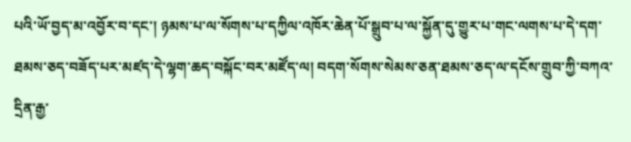པའི་ཡོ་བྱད་མ་འབྱོར་བ་དང་། ཉམས་པ་ལ་སོགས་པ་དཀྱིལ་འཁོར་ཆེན་པོ་སྒྲུབ་པ་ལ་སྐྱོན་དུ་གྱུར་པ་གང་ལགས་པ་དེ་དག་ཐམས་ཅད་བཟོད་པར་མཛད་དེ་ལྷག་ཆད་བསྐོང་བར་མཛོད་ལ། བདག་སོགས་སེམས་ཅན་ཐམས་ཅད་ལ་དངོས་གྲུབ་ཀྱི་བཀའ་དྲིན་རྒྱ་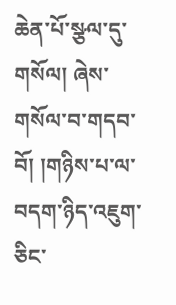ཆེན་པོ་སྩལ་དུ་གསོལ། ཞེས་གསོལ་བ་གདབ་བོ། །གཉིས་པ་ལ་བདག་ཉིད་འཇུག་ཅིང་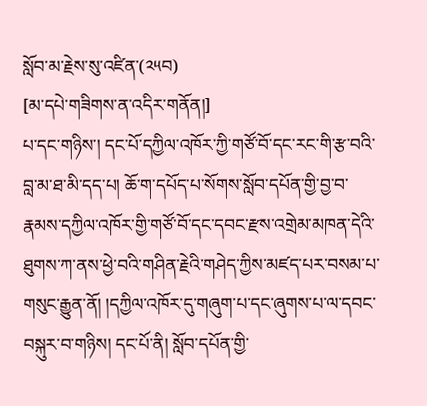སློབ་མ་རྗེས་སུ་འཛིན་(༢༥བ)
[མ་དཔེ་གཟིགས་ན་འདིར་གནོན།]
པ་དང་གཉིས་། དང་པོ་དཀྱིལ་འཁོར་ཀྱི་གཙོ་བོ་དང་རང་གི་རྩ་བའི་བླ་མ་ཐ་མི་དད་པ། ཆོ་ག་དཔོད་པ་སོགས་སློབ་དཔོན་གྱི་བྱ་བ་རྣམས་དཀྱིལ་འཁོར་གྱི་གཙོ་བོ་དང་དབང་རྫས་འགྲེམ་མཁན་དེའི་ཐུགས་ཀ་ནས་ཕྱེ་བའི་གཤིན་རྗེའི་གཤེད་ཀྱིས་མཛད་པར་བསམ་པ་གསུང་རྒྱུན་ནོ། །དཀྱིལ་འཁོར་དུ་གཞུག་པ་དང་ཞུགས་པ་ལ་དབང་བསྐུར་བ་གཉིས། དང་པོ་ནི། སློབ་དཔོན་གྱི་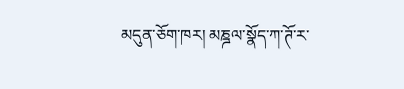མདུན་ཅོག་ཁར། མཎྜལ་སྣོད་ཀ་ཊོ་ར་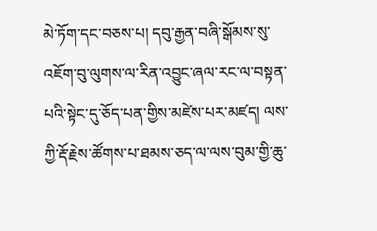མེ་ཏོག་དང་བཅས་པ། དབུ་རྒྱན་བཞི་སྒོམས་སུ་འཇོག་བུ་ལུགས་ལ་རིན་འབྱུང་ཞལ་རང་ལ་བསྟན་པའི་སྟེང་དུ་ཅོད་པན་གྱིས་མཛེས་པར་མཛད། ལས་ཀྱི་རྡོ་རྗེས་ཚོགས་པ་ཐམས་ཅད་ལ་ལས་བུམ་གྱི་ཆུ་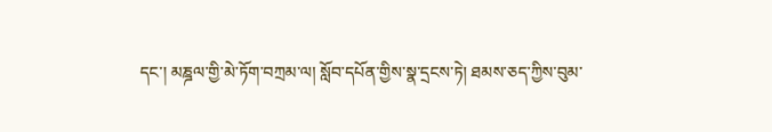དང་། མཎྜལ་གྱི་མེ་ཏོག་བཀྲམ་ལ། སློབ་དཔོན་གྱིས་སྣ་དྲངས་ཏེ། ཐམས་ཅད་ཀྱིས་བུམ་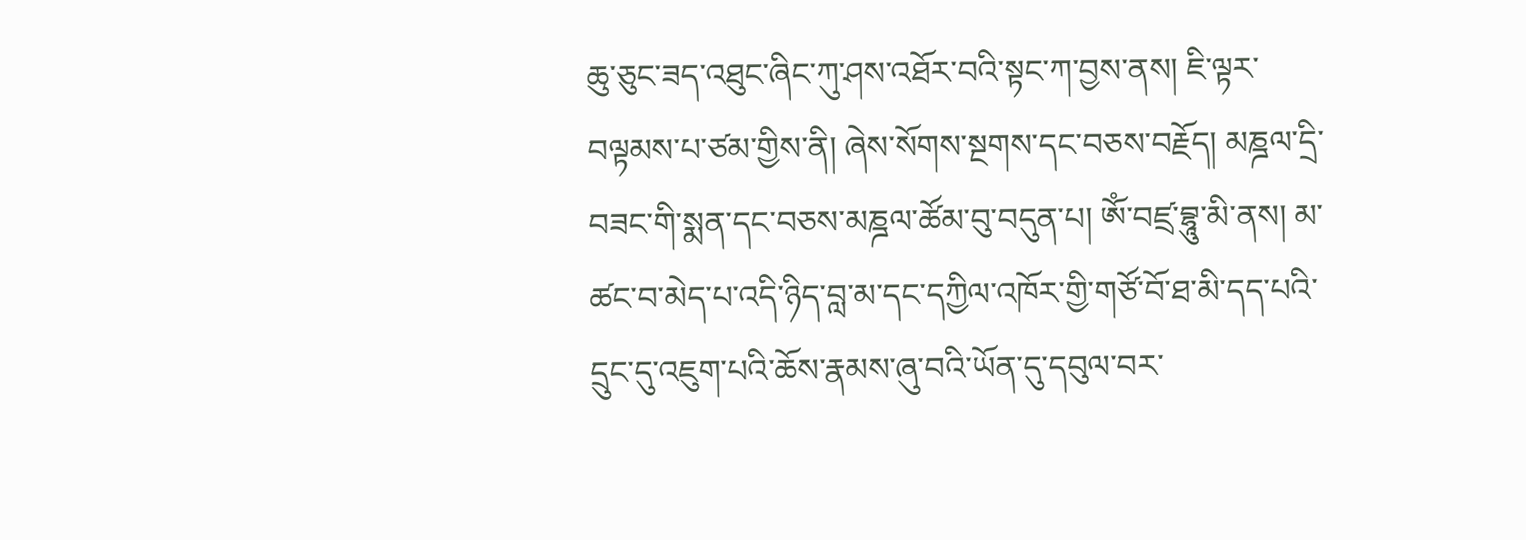ཆུ་ཅུང་ཟད་འཐུང་ཞིང་ཀུ་ཤས་འཐོར་བའི་སྟང་ཀ་བྱས་ནས། ཇི་ལྟར་བལྟམས་པ་ཙམ་གྱིས་ནི། ཞེས་སོགས་སྔགས་དང་བཅས་བརྗོད། མཎྜལ་དྲི་བཟང་གི་སྨན་དང་བཅས་མཎྜལ་ཚོམ་བུ་བདུན་པ། ཨོཾ་བཛྲ་བྷཱུ་མི་ནས། མ་ཚང་བ་མེད་པ་འདི་ཉིད་བླ་མ་དང་དཀྱིལ་འཁོར་གྱི་གཙོ་བོ་ཐ་མི་དད་པའི་དྲུང་དུ་འཇུག་པའི་ཆོས་རྣམས་ཞུ་བའི་ཡོན་དུ་དབུལ་བར་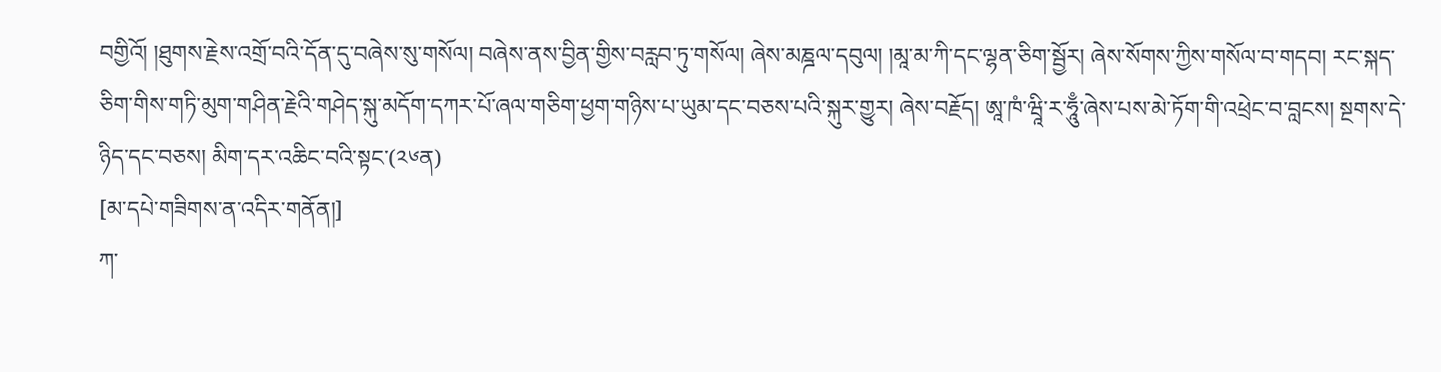བགྱིའོ། །ཐུགས་རྗེས་འགྲོ་བའི་དོན་དུ་བཞེས་སུ་གསོལ། བཞེས་ནས་བྱིན་གྱིས་བརླབ་ཏུ་གསོལ། ཞེས་མཎྜལ་དབུལ། །མཱ་མ་ཀི་དང་ལྷན་ཅིག་སྦྱོར། ཞེས་སོགས་ཀྱིས་གསོལ་བ་གདབ། རང་སྐད་ཅིག་གིས་གཏི་མུག་གཤིན་རྗེའི་གཤེད་སྐུ་མདོག་དཀར་པོ་ཞལ་གཅིག་ཕྱག་གཉིས་པ་ཡུམ་དང་བཅས་པའི་སྐུར་གྱུར། ཞེས་བརྗོད། ཨཱ་ཁཾ་ཝཱི་ར་ཧཱུྃ་ཞེས་པས་མེ་ཏོག་གི་འཕྲེང་བ་བླངས། སྔགས་དེ་ཉིད་དང་བཅས། མིག་དར་འཆིང་བའི་སྟང་(༢༦ན)
[མ་དཔེ་གཟིགས་ན་འདིར་གནོན།]
ཀ་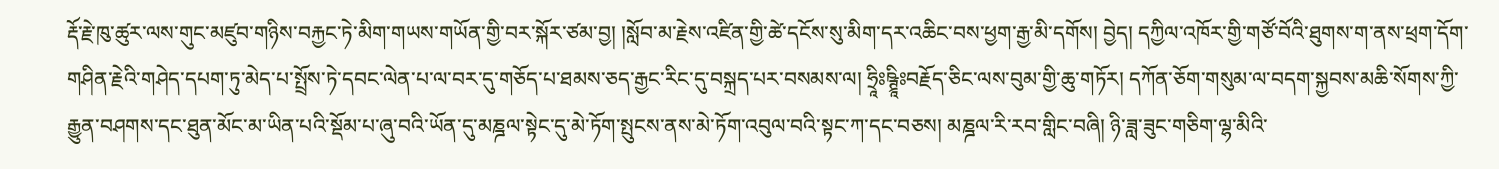རྡོ་རྗེ་ཁུ་ཚུར་ལས་གུང་མཛུབ་གཉིས་བརྐྱང་ཏེ་མིག་གཡས་གཡོན་གྱི་བར་སྐོར་ཙམ་བྱ། །སློབ་མ་རྗེས་འཛིན་གྱི་ཚེ་དངོས་སུ་མིག་དར་འཆིང་བས་ཕྱག་རྒྱ་མི་དགོས། བྱེད། དཀྱིལ་འཁོར་གྱི་གཙོ་བོའི་ཐུགས་ག་ནས་ཕྲག་དོག་གཤིན་རྗེའི་གཤེད་དཔག་ཏུ་མེད་པ་སྤྲོས་ཏེ་དབང་ལེན་པ་ལ་བར་དུ་གཅོད་པ་ཐམས་ཅད་རྒྱང་རིང་དུ་བསྐྲད་པར་བསམས་ལ། ཧྲཱིཿཥྚྲཱིཿབརྗོད་ཅིང་ལས་བུམ་གྱི་ཆུ་གཏོར། དཀོན་ཅོག་གསུམ་ལ་བདག་སྐྱབས་མཆི་སོགས་ཀྱི་རྒྱུན་བཤགས་དང་ཐུན་མོང་མ་ཡིན་པའི་སྡོམ་པ་ཞུ་བའི་ཡོན་དུ་མཎྜལ་སྟེང་དུ་མེ་ཏོག་སྤུངས་ནས་མེ་ཏོག་འབུལ་བའི་སྟང་ཀ་དང་བཅས། མཎྜལ་རི་རབ་གླིང་བཞི། ཉི་ཟླ་ཟུང་གཅིག་ལྷ་མིའི་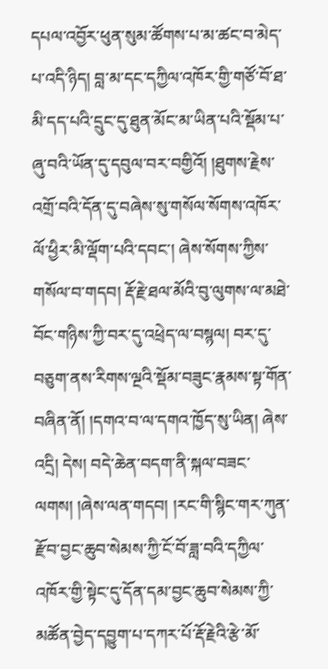དཔལ་འབྱོར་ཕུན་སུམ་ཚོགས་པ་མ་ཚང་བ་མེད་པ་འདི་ཉིད། བླ་མ་དང་དཀྱིལ་འཁོར་གྱི་གཙོ་བོ་ཐ་མི་དད་པའི་དྲུང་དུ་ཐུན་མོང་མ་ཡིན་པའི་སྡོམ་པ་ཞུ་བའི་ཡོན་དུ་དབུལ་བར་བགྱིའོ། །ཐུགས་རྗེས་འགྲོ་བའི་དོན་དུ་བཞེས་སུ་གསོལ་སོགས་འཁོར་ལོ་ཕྱིར་མི་ལྡོག་པའི་དབང་། ཞེས་སོགས་ཀྱིས་གསོལ་བ་གདབ། རྡོ་རྗེ་ཐལ་མོའི་བུ་ལུགས་ལ་མཐེ་བོང་གཉིས་ཀྱི་བར་དུ་འཕྲེད་ལ་བསྙལ། བར་དུ་བཅུག་ནས་རིགས་ལྔའི་སྡོམ་བཟུང་རྣམས་སྟ་གོན་བཞིན་ནོ། །དགའ་བ་ལ་དགའ་ཁྱོད་སུ་ཡིན། ཞེས་འདྲི། དེས། བདེ་ཆེན་བདག་ནི་སྐལ་བཟང་ལགས། །ཞེས་ལན་གདབ། །རང་གི་སྙིང་གར་ཀུན་རྫོབ་བྱང་ཆུབ་སེམས་ཀྱི་ངོ་བོ་ཟླ་བའི་དཀྱིལ་འཁོར་གྱི་སྟེང་དུ་དོན་དམ་བྱང་ཆུབ་སེམས་ཀྱི་མཚོན་བྱེད་དབྱུག་པ་དཀར་པོ་རྡོ་རྗེའི་རྩེ་མོ་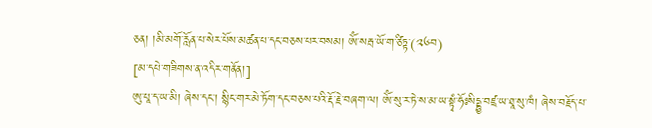ཅན། །མི་མགོ་རློན་པ་སེར་པོས་མཚན་པ་དང་བཅས་པར་བསམ། ཨོཾ་སརྦ་ཡོ་ག་ཙིཏྟ་(༢༦བ)
[མ་དཔེ་གཟིགས་ན་འདིར་གནོན།]
ཨུ་པཱ་ད་ཡ་མི། ཞེས་དང་། སྙིང་གར་མེ་ཏོག་དང་བཅས་པའི་རྡོ་རྗེ་བཞག་ལ། ཨོཾ་སུ་ར་ཏེ་ས་མ་ཡ་སྟྭཾ་ཧོཿསིདྡྷྱ་བཛྲ་ཡ་ཐཱ་སུ་ཁཾ། ཞེས་བརྗོད་པ་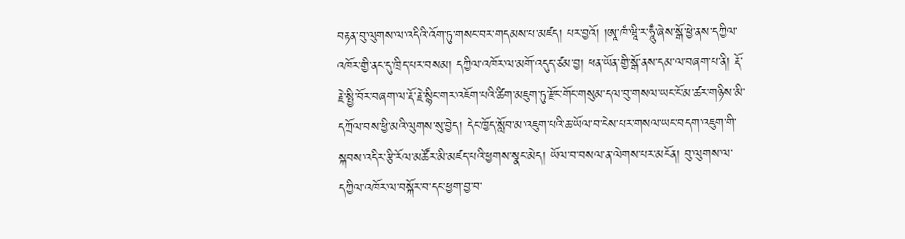བརྟན་བུ་ལུགས་ལ་འདིའི་འོག་ཏུ་གསང་བར་གདམས་པ་མཛད། པར་བྱའོ། །ཨཱ་ཁཾ་ཝཱི་ར་ཧཱུྃ་ཞེས་སྒོ་ཕྱེ་ནས་དཀྱིལ་འཁོར་གྱི་ནང་དུ་ཁྲིད་པར་བསམ། དཀྱིལ་འཁོར་ལ་མགོ་འདུད་ཙམ་བྱ། ཕན་ཡོན་གྱི་སྒོ་ནས་དམ་ལ་བཞག་པ་ནི། རྡོ་རྗེ་སྤྱི་བོར་བཞག་ལ་རྡོ་རྗེ་སྙིང་གར་འཇོག་པའི་ཚིག་མཇུག་ཏུ་རྫོང་གོང་གསུམ་དལ་བུ་གསལ་ཡང་ངོ་མ་ཚར་གཉིས་མི་དཀྲོལ་བས་ཕྱི་མའི་ལུགས་སུ་བྱེད། དེང་ཁྱོད་སློབ་མ་འཇུག་པའི་ཆ་ཡོལ་བ་ངེས་པར་གསལ་ཡང་བདག་འཇུག་གི་སྐབས་འདིར་རྩི་རོལ་མཚོར་མི་མཛད་པའི་ཕྱགས་སྣང་མེད། ཡོལ་བ་བསལ་ན་ལེགས་པར་མངོན། བུ་ལུགས་ལ་དཀྱིལ་འཁོར་ལ་བསྐོར་བ་དང་ཕྱག་བྱ་བ་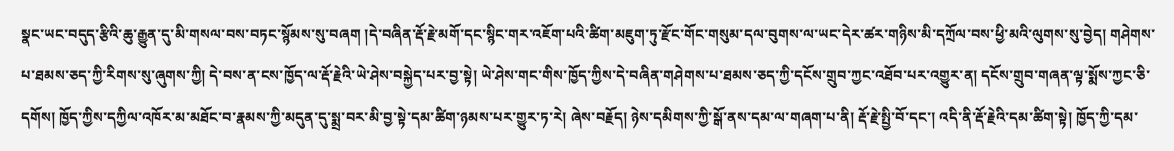སྣང་ཡང་བདུད་རྩིའི་ཆུ་རྒྱུན་དུ་མི་གསལ་བས་བཏང་སྙོམས་སུ་བཞག །དེ་བཞིན་རྡོ་རྗེ་མགོ་དང་སྙིང་གར་འཇོག་པའི་ཚིག་མཇུག་ཏུ་རྫོང་གོང་གསུམ་དལ་བུགས་ལ་ཡང་དེར་ཚར་གཉིས་མི་དཀྲོལ་བས་ཕྱི་མའི་ལུགས་སུ་བྱེད། གཤེགས་པ་ཐམས་ཅད་ཀྱི་རིགས་སུ་ཞུགས་ཀྱི། དེ་བས་ན་ངས་ཁྱོད་ལ་རྡོ་རྗེའི་ཡེ་ཤེས་བསྐྱེད་པར་བྱ་སྟེ། ཡེ་ཤེས་གང་གིས་ཁྱོད་ཀྱིས་དེ་བཞིན་གཤེགས་པ་ཐམས་ཅད་ཀྱི་དངོས་གྲུབ་ཀྱང་འཐོབ་པར་འགྱུར་ན། དངོས་གྲུབ་གཞན་ལྟ་སྨོས་ཀྱང་ཅི་དགོས། ཁྱོད་ཀྱིས་དཀྱིལ་འཁོར་མ་མཐོང་བ་རྣམས་ཀྱི་མདུན་དུ་སྨྲ་བར་མི་བྱ་སྟེ་དམ་ཚིག་ཉམས་པར་གྱུར་ཏ་རེ། ཞེས་བརྗོད། ཉེས་དམིགས་ཀྱི་སྒོ་ནས་དམ་ལ་གཞག་པ་ནི། རྡོ་རྗེ་སྤྱི་བོ་དང་། འདི་ནི་རྡོ་རྗེའི་དམ་ཚིག་སྟེ། ཁྱོད་ཀྱི་དམ་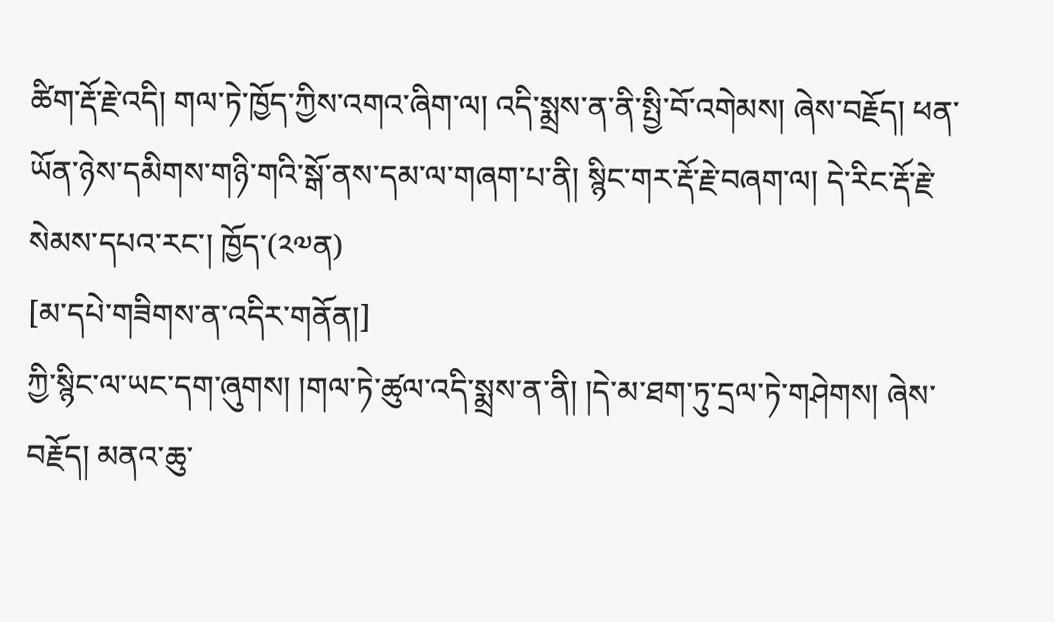ཚིག་རྡོ་རྗེ་འདི། གལ་ཏེ་ཁྱོད་ཀྱིས་འགའ་ཞིག་ལ། འདི་སྨྲས་ན་ནི་སྤྱི་བོ་འགེམས། ཞེས་བརྗོད། ཕན་ཡོན་ཉེས་དམིགས་གཉི་གའི་སྒོ་ནས་དམ་ལ་གཞག་པ་ནི། སྙིང་གར་རྡོ་རྗེ་བཞག་ལ། དེ་རིང་རྡོ་རྗེ་སེམས་དཔའ་རང་། ཁྱོད་(༢༧ན)
[མ་དཔེ་གཟིགས་ན་འདིར་གནོན།]
ཀྱི་སྙིང་ལ་ཡང་དག་ཞུགས། །གལ་ཏེ་ཚུལ་འདི་སྨྲས་ན་ནི། །དེ་མ་ཐག་ཏུ་དྲལ་ཏེ་གཤེགས། ཞེས་བརྗོད། མནའ་ཆུ་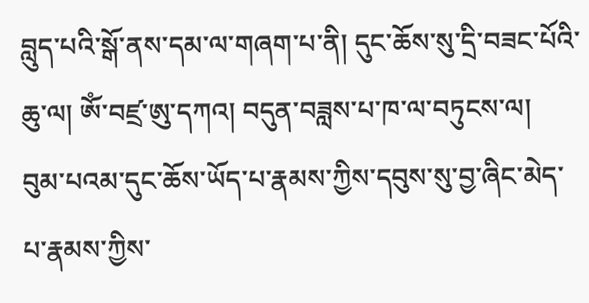བླུད་པའི་སྒོ་ནས་དམ་ལ་གཞག་པ་ནི། དུང་ཆོས་སུ་དྲི་བཟང་པོའི་ཆུ་ལ། ཨོཾ་བཛྲ་ཨུ་དཀའ། བདུན་བཟླས་པ་ཁ་ལ་བཏུངས་ལ། བུམ་པའམ་དུང་ཆོས་ཡོད་པ་རྣམས་ཀྱིས་དབུས་སུ་བྱ་ཞིང་མེད་པ་རྣམས་ཀྱིས་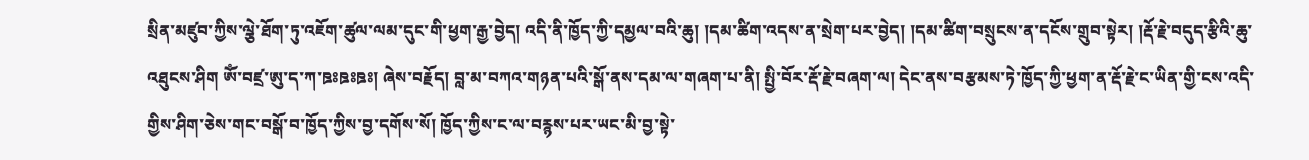སྲིན་མཛུབ་ཀྱིས་ལྕེ་ཐོག་ཏུ་འཇོག་ཚུལ་ལམ་དུང་གི་ཕྱག་རྒྱ་བྱེད། འདི་ནི་ཁྱོད་ཀྱི་དམྱལ་བའི་ཆུ། །དམ་ཚིག་འདས་ན་སྲེག་པར་བྱེད། །དམ་ཚིག་བསྲུངས་ན་དངོས་གྲུབ་སྟེར། །རྡོ་རྗེ་བདུད་རྩིའི་ཆུ་འཐུངས་ཤིག ཨོཾ་བཛྲ་ཨུ་ད་ཀ་ཋཿཋཿཋཿ། ཞེས་བརྗོད། བླ་མ་བཀའ་གཉན་པའི་སྒོ་ནས་དམ་ལ་གཞག་པ་ནི། སྤྱི་བོར་རྡོ་རྗེ་བཞག་ལ། དེང་ནས་བརྩམས་ཏེ་ཁྱོད་ཀྱི་ཕྱག་ན་རྡོ་རྗེ་ང་ཡིན་གྱི་ངས་འདི་གྱིས་ཤིག་ཅེས་གང་བསྒོ་བ་ཁྱོད་ཀྱིས་བྱ་དགོས་སོ། ཁྱོད་ཀྱིས་ང་ལ་བརྙས་པར་ཡང་མི་བྱ་སྟེ་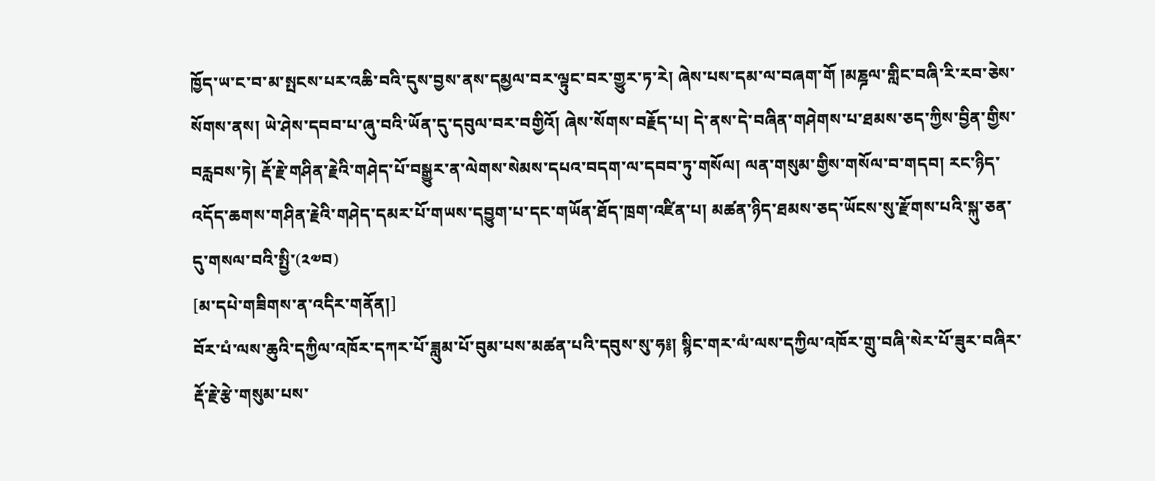ཁྱོད་ཡ་ང་བ་མ་སྤངས་པར་འཆི་བའི་དུས་བྱས་ནས་དམྱལ་བར་ལྟུང་བར་གྱུར་ཏ་རེ། ཞེས་པས་དམ་ལ་བཞག་གོ །མཎྜལ་གླིང་བཞི་རི་རབ་ཅེས་སོགས་ནས། ཡེ་ཤེས་དབབ་པ་ཞུ་བའི་ཡོན་དུ་དབུལ་བར་བགྱིའོ། ཞེས་སོགས་བརྗོད་པ། དེ་ནས་དེ་བཞིན་གཤེགས་པ་ཐམས་ཅད་ཀྱིས་བྱིན་གྱིས་བརླབས་ཏེ། རྡོ་རྗེ་གཤིན་རྗེའི་གཤེད་པོ་བསྒྱུར་ན་ལེགས་སེམས་དཔའ་བདག་ལ་དབབ་ཏུ་གསོལ། ལན་གསུམ་གྱིས་གསོལ་བ་གདབ། རང་ཉིད་འདོད་ཆགས་གཤིན་རྗེའི་གཤེད་དམར་པོ་གཡས་དབྱུག་པ་དང་གཡོན་ཐོད་ཁྲག་འཛིན་པ། མཚན་ཉིད་ཐམས་ཅད་ཡོངས་སུ་རྫོགས་པའི་སྐུ་ཅན་དུ་གསལ་བའི་སྤྱི་(༢༧བ)
[མ་དཔེ་གཟིགས་ན་འདིར་གནོན།]
བོར་པཾ་ལས་ཆུའི་དཀྱིལ་འཁོར་དཀར་པོ་ཟླུམ་པོ་བུམ་པས་མཚན་པའི་དབུས་སུ་ཧ༔། སྙིང་གར་ལཾ་ལས་དཀྱིལ་འཁོར་གྲུ་བཞི་སེར་པོ་ཟུར་བཞིར་རྡོ་རྗེ་རྩེ་གསུམ་པས་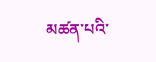མཚན་པའི་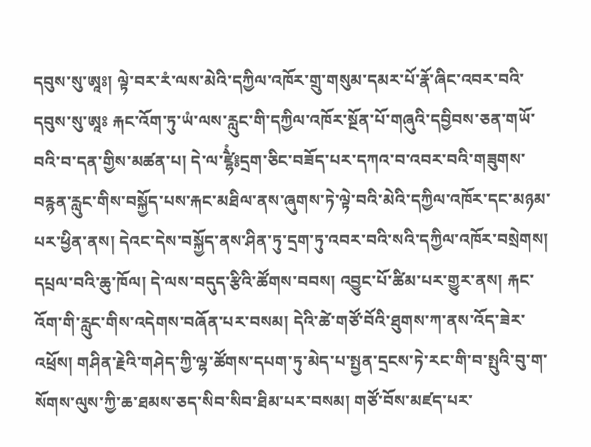དབུས་སུ་ཨཱཿ། ལྟེ་བར་རཾ་ལས་མེའི་དཀྱིལ་འཁོར་གྲུ་གསུམ་དམར་པོ་རྣོ་ཞིང་འབར་བའི་དབུས་སུ་ཨཱཿ རྐང་འོག་ཏུ་ཡཾ་ལས་རླུང་གི་དཀྱིལ་འཁོར་སྔོན་པོ་གཞུའི་དབྱིབས་ཅན་གཡོ་བའི་བ་དན་གྱིས་མཚན་པ། དེ་ལ་ཛྷཻཾ༔དྲག་ཅིང་བཟོད་པར་དཀའ་བ་འབར་བའི་གཟུགས་བརྙན་རླུང་གིས་བསྐྱོད་པས་རྐང་མཐིལ་ནས་ཞུགས་ཏེ་ལྟེ་བའི་མེའི་དཀྱིལ་འཁོར་དང་མཉམ་པར་ཕྱིན་ནས། དེའང་དེས་བསྐྱོད་ནས་ཤིན་ཏུ་དྲག་ཏུ་འབར་བའི་སའི་དཀྱིལ་འཁོར་བསྲེགས། དཔྲལ་བའི་ཆུ་ཁོལ། དེ་ལས་བདུད་རྩིའི་ཚོགས་བབས། འབྱུང་པོ་ཚིམ་པར་གྱུར་ནས། རྐང་འོག་གི་རླུང་གིས་འདེགས་བཞོན་པར་བསམ། དེའི་ཚེ་གཙོ་བོའི་ཐུགས་ཀ་ནས་འོད་ཟེར་འཕྲོས། གཤིན་རྗེའི་གཤེད་ཀྱི་ལྷ་ཚོགས་དཔག་ཏུ་མེད་པ་སྤྱན་དྲངས་ཏེ་རང་གི་བ་སྤུའི་བུ་ག་སོགས་ལུས་ཀྱི་ཆ་ཐམས་ཅད་སིབ་སིབ་ཐིམ་པར་བསམ། གཙོ་བོས་མཛད་པར་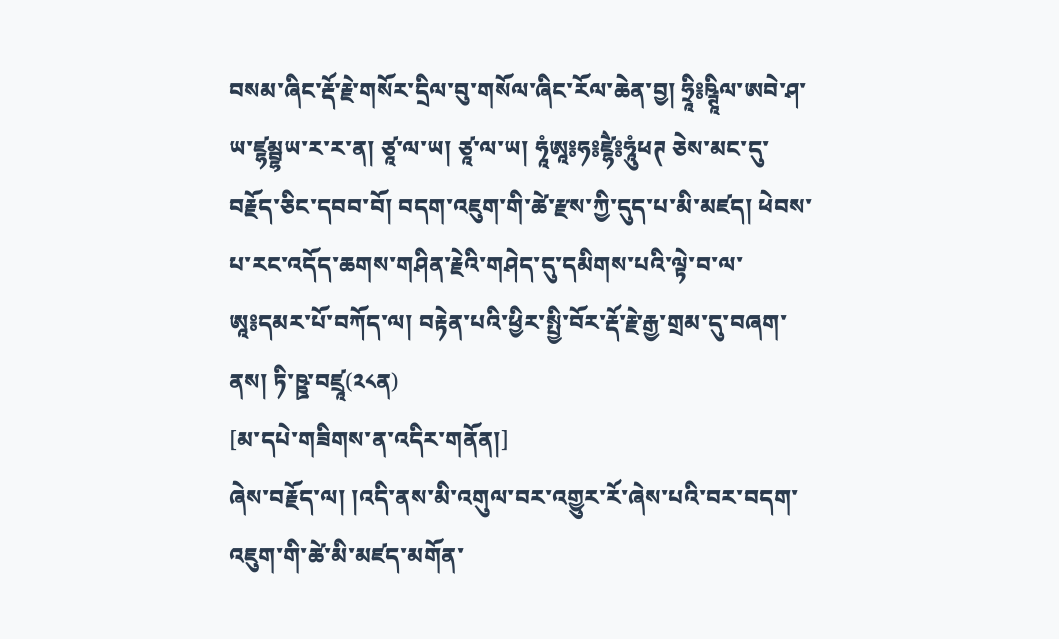བསམ་ཞིང་རྡོ་རྗེ་གསོར་དྲིལ་བུ་གསོལ་ཞིང་རོལ་ཆེན་བྱ། ཧྲཱི༔ཥྚཱིལ་ཨབེ་ཤ་ཡ་ཛྷམྦྷཡ་ར་ར་ན། ཙཱ་ལ་ཡ། ཙཱ་ལ་ཡ། ཧཱཾཨཱ༔ཧ༔ཛྷཻ༔ཧཱུཾཕཊ ཅེས་མང་དུ་བརྗོད་ཅིང་དབབ་བོ། བདག་འཇུག་གི་ཚེ་རྫས་ཀྱི་དུད་པ་མི་མཛད། ཕེབས་པ་རང་འདོད་ཆགས་གཤིན་རྗེའི་གཤེད་དུ་དམིགས་པའི་ལྟེ་བ་ལ་ཨཱ༔དམར་པོ་བཀོད་ལ། བརྟེན་པའི་ཕྱིར་སྤྱི་བོར་རྡོ་རྗེ་རྒྱ་གྲམ་དུ་བཞག་ནས། ཏི་ཥྛ་བཛྲཱ(༢༨ན)
[མ་དཔེ་གཟིགས་ན་འདིར་གནོན།]
ཞེས་བརྗོད་ལ། །འདི་ནས་མི་འགུལ་བར་འགྱུར་རོ་ཞེས་པའི་བར་བདག་འཇུག་གི་ཚེ་མི་མཛད་མགོན་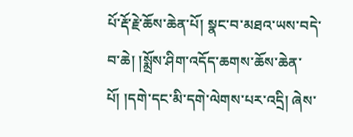པོ་རྡོ་རྗེ་ཆོས་ཆེན་པོ། སྣང་བ་མཐའ་ཡས་བདེ་བ་ཆེ། །སྨྲོས་ཤིག་འདོད་ཆགས་ཆོས་ཆེན་པོ། །དགེ་དང་མི་དགེ་ལེགས་པར་འདྲི། ཞེས་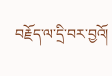བརྗོད་ལ་དྲི་བར་བྱའོ།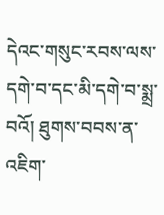དེའང་གསུང་རབས་ལས་དགེ་བ་དང་མི་དགེ་བ་སྨྲ་བའོ། ཐུགས་བབས་ན་འཇིག་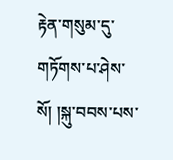རྟེན་གསུམ་དུ་གཏོགས་པ་ཤེས་སོ། །སྐུ་བབས་པས་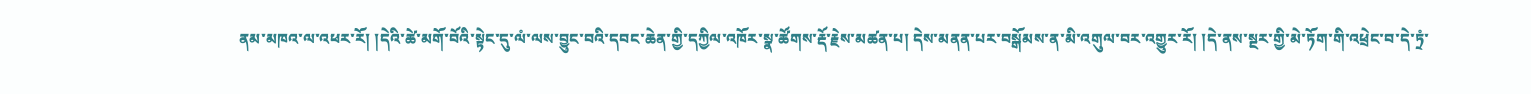ནམ་མཁའ་ལ་འཕར་རོ། །དེའི་ཚེ་མགོ་བོའི་སྟེང་དུ་ལཾ་ལས་བྱུང་བའི་དབང་ཆེན་གྱི་དཀྱིལ་འཁོར་སྣ་ཚོགས་རྡོ་རྗེས་མཚན་པ། དེས་མནན་པར་བསྒོམས་ན་མི་འགུལ་བར་འགྱུར་རོ། །དེ་ནས་སྔར་གྱི་མེ་ཏོག་གི་འཕྲེང་བ་དེ་ཏྲཾ་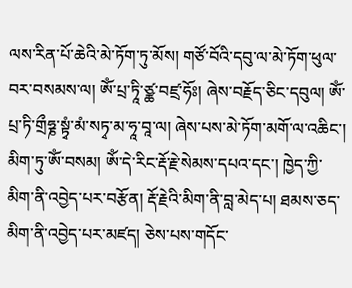ལས་རིན་པོ་ཆེའི་མེ་ཏོག་ཏུ་མོས། གཙོ་བོའི་དབུ་ལ་མེ་ཏོག་ཕུལ་བར་བསམས་ལ། ཨོཾ་པྲ་ཏཱི་ཙྪ་བཛྲ་ཧོཿ། ཞེས་བརྗོད་ཅིང་དབུལ། ཨོཾ་པྲ་ཏི་གྲྀཧྞ་སྟྭཾ་མཾ་སཏྭ་མ་ཧཱ་བཱ་ལ། ཞེས་པས་མེ་ཏོག་མགོ་ལ་འཆིང་། མིག་ཏུ་ཨོཾ་བསམ། ཨོཾ་དེ་རིང་རྡོ་རྗེ་སེམས་དཔའ་དང་། ཁྱེད་ཀྱི་མིག་ནི་འབྱེད་པར་བརྩོན། རྡོ་རྗེའི་མིག་ནི་བླ་མེད་པ། ཐམས་ཅད་མིག་ནི་འབྱེད་པར་མཛད། ཅེས་པས་གདོང་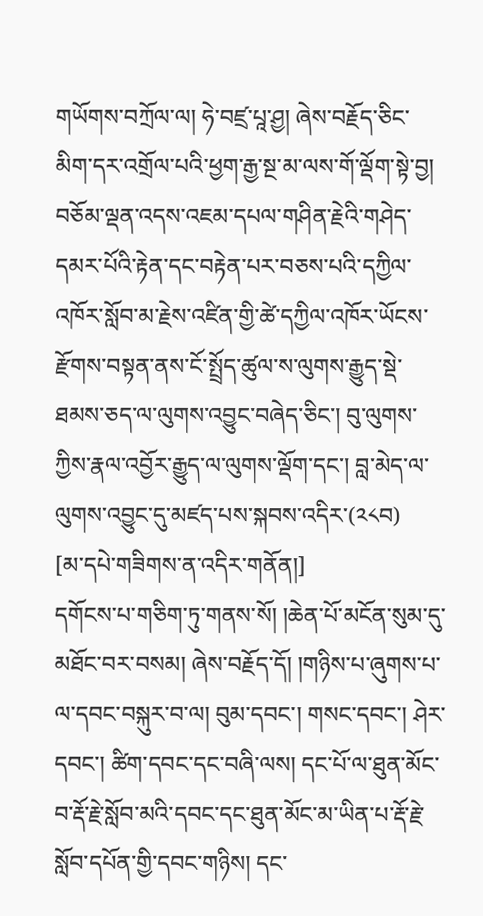གཡོགས་བཀྲོལ་ལ། ཧེ་བཛྲ་པཱ་ཤྱ། ཞེས་བརྗོད་ཅིང་མིག་དར་འགྲོལ་པའི་ཕྱག་རྒྱ་སྔ་མ་ལས་གོ་ལྡོག་སྟེ་བྱ། བཅོམ་ལྡན་འདས་འཇམ་དཔལ་གཤིན་རྗེའི་གཤེད་དམར་པོའི་རྟེན་དང་བརྟེན་པར་བཅས་པའི་དཀྱིལ་འཁོར་སློབ་མ་རྗེས་འཛིན་གྱི་ཚེ་དཀྱིལ་འཁོར་ཡོངས་རྫོགས་བསྟན་ནས་ངོ་སྤྲོད་ཚུལ་ས་ལུགས་རྒྱུད་སྡེ་ཐམས་ཅད་ལ་ལུགས་འབྱུང་བཞེད་ཅིང་། བུ་ལུགས་ཀྱིས་རྣལ་འབྱོར་རྒྱུད་ལ་ལུགས་ལྡོག་དང་། བླ་མེད་ལ་ལུགས་འབྱུང་དུ་མཛད་པས་སྐབས་འདིར་(༢༨བ)
[མ་དཔེ་གཟིགས་ན་འདིར་གནོན།]
དགོངས་པ་གཅིག་ཏུ་གནས་སོ། །ཆེན་པོ་མངོན་སུམ་དུ་མཐོང་བར་བསམ། ཞེས་བརྗོད་དོ། །གཉིས་པ་ཞུགས་པ་ལ་དབང་བསྐུར་བ་ལ། བུམ་དབང་། གསང་དབང་། ཤེར་དབང་། ཚིག་དབང་དང་བཞི་ལས། དང་པོ་ལ་ཐུན་མོང་བ་རྡོ་རྗེ་སློབ་མའི་དབང་དང་ཐུན་མོང་མ་ཡིན་པ་རྡོ་རྗེ་སློབ་དཔོན་གྱི་དབང་གཉིས། དང་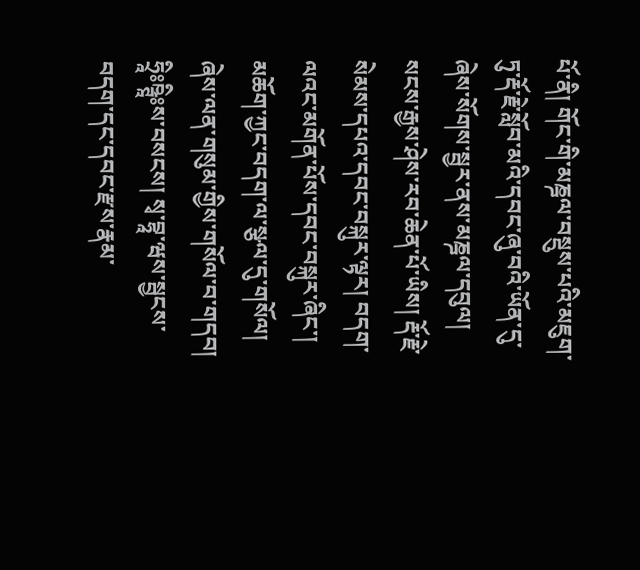པོ་ནི། གོང་གི་མཎྜལ་བསྡུས་པའི་མཇུག་ཏུ་རྡོ་རྗེ་སློབ་མའི་དབང་ཞུ་བའི་ཡོན་དུ་ཞེས་སོགས་སྦྱར་ནས་མཎྜལ་དབུལ། སངས་རྒྱས་ཤེས་རབ་ཆེན་པོ་ཡིས། རྡོ་རྗེ་སེམས་དཔའ་དབང་བསྐུར་ལྟར། བདག་ལའང་མགོན་པོས་དབང་བསྐུར་ཞིང་། མཆོག་ཀྱང་བདག་ལ་སྩལ་དུ་གསོལ། ཞེས་ལན་གསུམ་གྱིས་གསོལ་བ་གདབ། ཧྲཱིཿཥྚཱིཿས་བསངས། སྭ་བྷཱ་ཝས་སྦྱངས་བདག་དང་དབང་རྫས་རྣམ་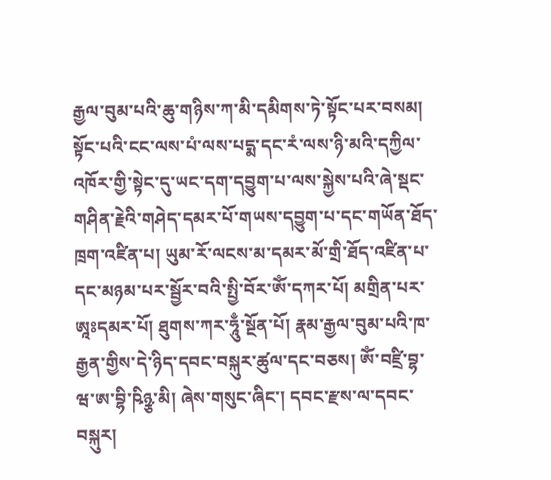རྒྱལ་བུམ་པའི་ཆུ་གཉིས་ཀ་མི་དམིགས་ཏེ་སྟོང་པར་བསམ། སྟོང་པའི་ངང་ལས་པཾ་ལས་པདྨ་དང་རཾ་ལས་ཉི་མའི་དཀྱིལ་འཁོར་གྱི་སྟེང་དུ་ཡང་དག་དབྱུག་པ་ལས་སྐྱེས་པའི་ཞེ་སྡང་གཤིན་རྗེའི་གཤེད་དམར་པོ་གཡས་དབྱུག་པ་དང་གཡོན་ཐོད་ཁྲག་འཛིན་པ། ཡུམ་རོ་ལངས་མ་དམར་མོ་གྲི་ཐོད་འཛིན་པ་དང་མཉམ་པར་སྦྱོར་བའི་སྤྱི་བོར་ཨོཾ་དཀར་པོ། མགྲིན་པར་ཨཱཿདམར་པོ། ཐུགས་ཀར་ཧཱུྃ་སྔོན་པོ། རྣམ་རྒྱལ་བུམ་པའི་ཁ་རྒྱན་གྱིས་དེ་ཉིད་དབང་བསྐུར་ཚུལ་དང་བཅས། ཨོཾ་བཛྲི་བྷ་ཝ་ཨ་བྷི་ཥིཉྩ་མི། ཞེས་གསུང་ཞིང་། དབང་རྫས་ལ་དབང་བསྐུར།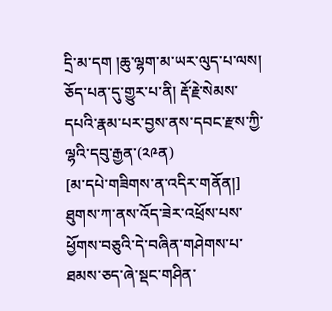དྲི་མ་དག །ཆུ་ལྷག་མ་ཡར་ལུད་པ་ལས། ཅོད་པན་དུ་གྱུར་པ་ནི། རྡོ་རྗེ་སེམས་དཔའི་རྣམ་པར་བྱས་ནས་དབང་རྫས་ཀྱི་ལྷའི་དབུ་རྒྱན་(༢༩ན)
[མ་དཔེ་གཟིགས་ན་འདིར་གནོན།]
ཐུགས་ཀ་ནས་འོད་ཟེར་འཕྲོས་པས་ཕྱོགས་བཅུའི་དེ་བཞིན་གཤེགས་པ་ཐམས་ཅད་ཞེ་སྡང་གཤིན་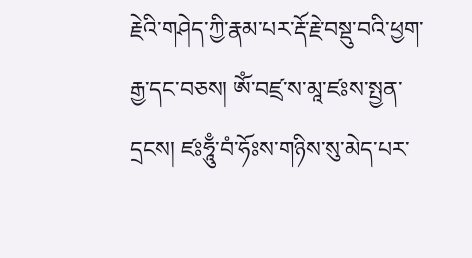རྗེའི་གཤེད་ཀྱི་རྣམ་པར་རྡོ་རྗེ་བསྡུ་བའི་ཕྱག་རྒྱ་དང་བཅས། ཨོཾ་བཛྲ་ས་མཱ་ཛཿས་སྤྱན་དྲངས། ཛཿཧཱུྃ་བཾ་ཧོཿས་གཉིས་སུ་མེད་པར་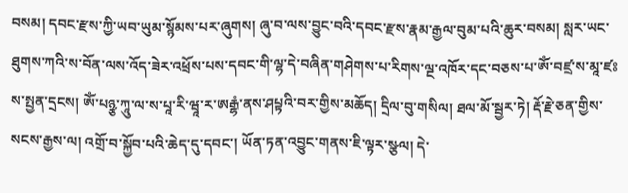བསམ། དབང་རྫས་ཀྱི་ཡབ་ཡུམ་སྙོམས་པར་ཞུགས། ཞུ་བ་ལས་བྱུང་བའི་དབང་རྫས་རྣམ་རྒྱལ་བུམ་པའི་ཆུར་བསམ། སླར་ཡང་ཐུགས་ཀའི་ས་བོན་ལས་འོད་ཟེར་འཕྲོས་པས་དབང་གི་ལྷ་དེ་བཞིན་གཤེགས་པ་རིགས་ལྔ་འཁོར་དང་བཅས་པ་ཨོཾ་བཛྲ་ས་མཱ་ཛཿས་སྤྱན་དྲངས། ཨོཾ་པཉྩ་ཀཱུ་ལ་ས་པཱ་རི་ཝཱ་ར་ཨརྒྷཾ་ནས་ཤཔྟའི་བར་གྱིས་མཆོད། དྲིལ་བུ་གསིལ། ཐལ་མོ་སྦྱར་ཏེ། རྡོ་རྗེ་ཅན་གྱིས་སངས་རྒྱས་ལ། འགྲོ་བ་སྐྱོབ་པའི་ཆེད་དུ་དབང་། ཡོན་ཏན་འབྱུང་གནས་ཇི་ལྟར་སྩལ། དེ་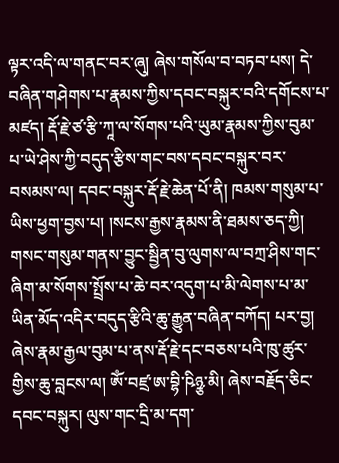ལྟར་འདི་ལ་གནང་བར་ཞུ། ཞེས་གསོལ་བ་བཏབ་པས། དེ་བཞིན་གཤེགས་པ་རྣམས་ཀྱིས་དབང་བསྐུར་བའི་དགོངས་པ་མཛད། རྡོ་རྗེ་ཙ་རྩི་ཀཱ་ལ་སོགས་པའི་ཡུམ་རྣམས་ཀྱིས་བུམ་པ་ཡེ་ཤེས་ཀྱི་བདུད་རྩིས་གང་བས་དབང་བསྐུར་བར་བསམས་ལ། དབང་བསྐུར་རྡོ་རྗེ་ཆེན་པོ་ནི། ཁམས་གསུམ་པ་ཡིས་ཕྱག་བྱས་པ། །སངས་རྒྱས་རྣམས་ནི་ཐམས་ཅད་ཀྱི། གསང་གསུམ་གནས་བྱུང་སྦྱིན་བུ་ལུགས་ལ་བཀྲ་ཤིས་གང་ཞིག་མ་སོགས་སྤྲོས་པ་ཆེ་བར་འདུག་པ་མི་ལེགས་པ་མ་ཡིན་མོད་འདིར་བདུད་རྩིའི་ཆུ་རྒྱུན་བཞིན་བཀོད། པར་བྱ། ཞེས་རྣམ་རྒྱལ་བུམ་པ་ནས་རྡོ་རྗེ་དང་བཅས་པའི་ཁུ་ཚུར་གྱིས་ཆུ་བླངས་ལ། ཨོཾ་བཛྲ་ཨ་བྷི་ཥིཉྩ་མི། ཞེས་བརྗོད་ཅིང་དབང་བསྐུར། ལུས་གང་དྲི་མ་དག་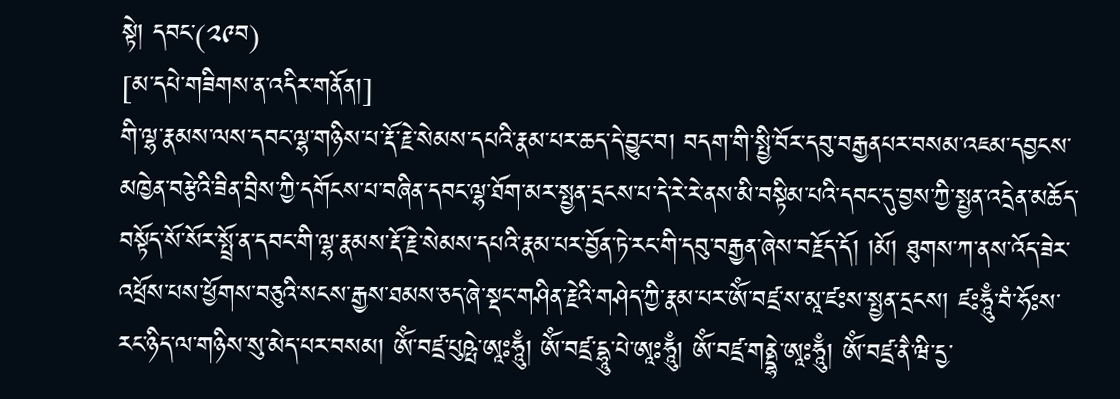སྟེ། དབང་(༢༩བ)
[མ་དཔེ་གཟིགས་ན་འདིར་གནོན།]
གི་ལྷ་རྣམས་ལས་དབང་ལྷ་གཉིས་པ་རྡོ་རྗེ་སེམས་དཔའི་རྣམ་པར་ཆད་དེ་བྱུང་བ། བདག་གི་སྤྱི་བོར་དབུ་བརྒྱནཔར་བསམ་འཇམ་དབྱངས་མཁྱེན་བརྩེའི་ཟིན་བྲིས་ཀྱི་དགོངས་པ་བཞིན་དབང་ལྷ་ཐོག་མར་སྤྱན་དྲངས་པ་དེ་རེ་རེ་ནས་མི་བསྟིམ་པའི་དབང་དུ་བྱས་ཀྱི་སྤྱན་འདྲེན་མཆོད་བསྟོད་སོ་སོར་སྤྲོ་ན་དབང་གི་ལྷ་རྣམས་རྡོ་རྗེ་སེམས་དཔའི་རྣམ་པར་བྱོན་ཏེ་རང་གི་དབུ་བརྒྱན་ཞེས་བརྗོད་དོ། །མོ། ཐུགས་ཀ་ནས་འོད་ཟེར་འཕྲོས་པས་ཕྱོགས་བཅུའི་སངས་རྒྱས་ཐམས་ཅད་ཞེ་སྡང་གཤིན་རྗེའི་གཤེད་ཀྱི་རྣམ་པར་ཨོཾ་བཛྲ་ས་མཱ་ཛཿས་སྤྱན་དྲངས། ཛཿཧཱུྃ་བཾ་ཧོཿས་རང་ཉིད་ལ་གཉིས་སུ་མེད་པར་བསམ། ཨོཾ་བཛྲ་པུཥྤེ་ཨཱཿཧཱུྃ། ཨོཾ་བཛྲ་དྷཱུ་པེ་ཨཱཿཧཱུྃ། ཨོཾ་བཛྲ་གནྡྷེ་ཨཱཿཧཱུྃ། ཨོཾ་བཛྲ་ནཻ་ཝི་དྱ་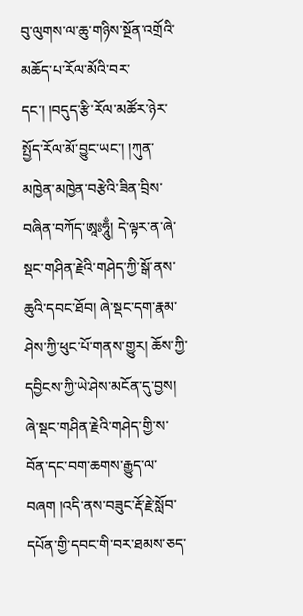བུ་ལུགས་ལ་ཆུ་གཉིས་སྔོན་འགྲོའི་མཆོད་པ་རོལ་མོའི་བར་དང་། །བདུད་རྩི་རོལ་མཚོར་ཉེར་སྤྱོད་རོལ་མོ་བྱུང་ཡང་། །ཀུན་མཁྱེན་མཁྱེན་བརྩེའི་ཟིན་བྲིས་བཞིན་བཀོད་ཨཱཿཧཱུྃ། དེ་ལྟར་ན་ཞེ་སྡང་གཤིན་རྗེའི་གཤེད་ཀྱི་སྒོ་ནས་ཆུའི་དབང་ཐོབ། ཞེ་སྡང་དག་རྣམ་ཤེས་ཀྱི་ཕུང་པོ་གནས་གྱུར། ཆོས་ཀྱི་དབྱིངས་ཀྱི་ཡེ་ཤེས་མངོན་དུ་བྱས། ཞེ་སྡང་གཤིན་རྗེའི་གཤེད་གྱི་ས་བོན་དང་བག་ཆགས་རྒྱུད་ལ་བཞག །འདི་ནས་བཟུང་རྡོ་རྗེ་སློབ་དཔོན་གྱི་དབང་གི་བར་ཐམས་ཅད་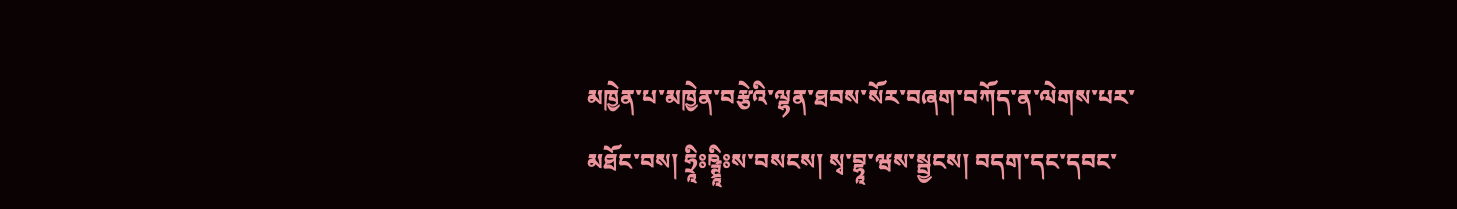མཁྱེན་པ་མཁྱེན་བརྩེའི་ལྷན་ཐབས་སོར་བཞག་བཀོད་ན་ལེགས་པར་མཐོང་བས། ཧྲཱིཿཥྚྲཱིཿས་བསངས། སྭ་བྷཱ་ཝས་སྦྱངས། བདག་དང་དབང་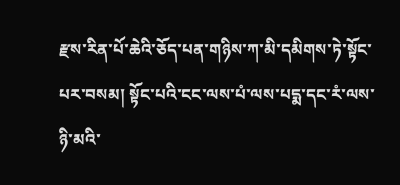རྫས་རིན་པོ་ཆེའི་ཅོད་པན་གཉིས་ཀ་མི་དམིགས་ཏེ་སྟོང་པར་བསམ། སྟོང་པའི་ངང་ལས་པཾ་ལས་པདྨ་དང་རཾ་ལས་ཉི་མའི་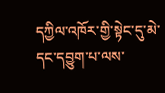དཀྱིལ་འཁོར་གྱི་སྟེང་དུ་མེ་དང་དབྱུག་པ་ལས་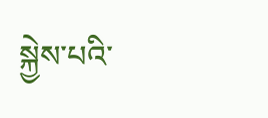སྐྱེས་པའི་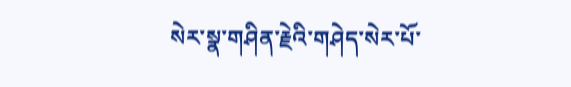སེར་སྣ་གཤིན་རྗེའི་གཤེད་སེར་པོ་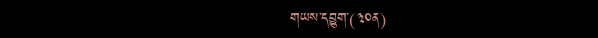གཡས་དབྱུག་(༣༠ན)